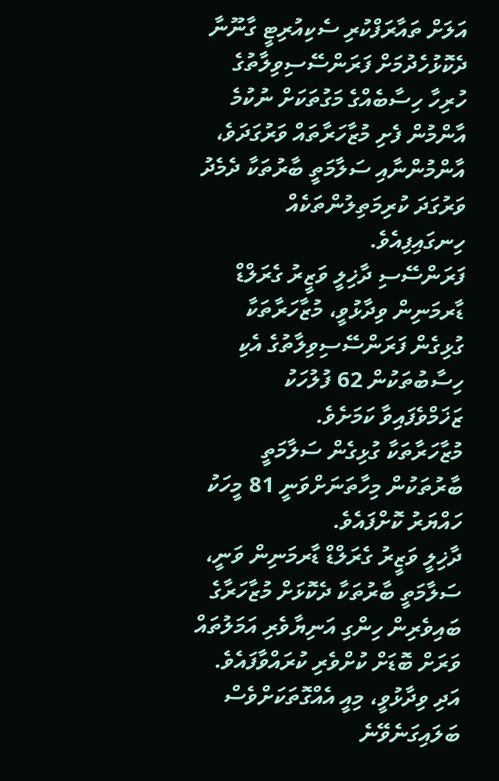އަލަށް ތައާރަފްކުރި ސެކިއުރިޓީ ގާނޫނާ ދެކޮޅުހެދުމަށް ފަރަންސޭސިވިލާތުގެ ހުރިހާ ހިސާބެއްގެ މަގުތަކަށް ނުކުމެ އާންމުން ފެށި މުޒާހަރާތައް ވަރުގަދަވެ، އާންމުންނާއި ސަލާމަތީ ބާރުތަކާ ދެމެދު ވަރުގަދަ ކުރިމަތިލުންތަކެއް ހިނގައިފިއެވެ.
ފަރަންސޭސި ދާޚިލީ ވަޒީރު ގެރަލްޑް ޑާރމަނިން ވިދާޅުވީ، މުޒާހަރާތަކާ ގުޅިގެން ފަރަންސޭސިވިލާތުގެ އެކި ހިސާބުތަކުން 62 ފުލުހަކު ޒަޚަމްވެފައިވާ ކަމަށެވެ.
މުޒާހަރާތަކާ ގުޅިގެން ސަލާމަތީ ބާރުތަކުން މިހާތަނަށްވަނީ 81 މީހަކު ހައްޔަރު ކޮށްފައެވެ.
ދާޚިލީ ވަޒީރު ގެރަލްޑް ޑާރމަނިން ވަނީ، ސަލާމަތީ ބާރުތަކާ ދެކޮޅަށް މުޒާހަރާގެ ބައިވެރިން ހިންގި އަނިޔާވެރި އަމަލުތައް ވަރަށް ބޮޑަށް ކުށްވެރި ކުރައްވާފައެވެ. އަދި ވިދާޅުވީ، މިއީ އެއްގޮތަކަށްވެސް ބަލައިގަނެވޭނެ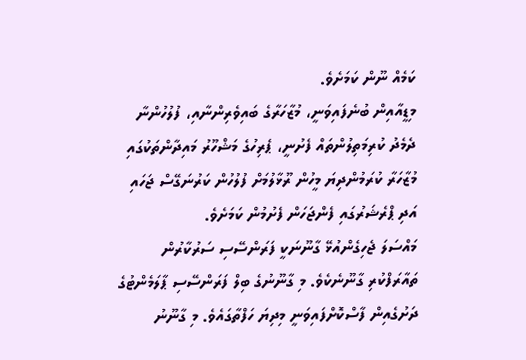ކަމެއް ނޫން ކަމަށެވެ.
މިޑީއާއިން ބުނެފައިވަނީ، މުޒާހަރާގެ ބައިވެރިންނާއި، ފުލުހުންނާ ދެމެދު ކުރިމަތިލުންތައް ފެށުނީ، ޕެރިހުގެ މަޝްހޫރު މައިދާންތަކުގައި މުޒާހަރާ ކުރަމުންދިޔަ މީހުން ރޫޅާލުމަށް ފުލުހުން ކަރުނަގޭސް ޖަހައި އަދި ޕްރެޝަރުގައި ފެންޖަހަން ފެށުމުން ކަމަށެވެ.
މައްސަލަ ޖެހިގެންއުޅޭ ގާނޫނަކީ ފަރަންސޭސި ސަރުކާރުން ތައާރަފްކުރި ގާނޫނެކެވެ. މި ގާނޫނުގެ ބިލް ފަރަންސޭސި ޕާލަމެންޓުގެ ދަށުގެއިން ފާސްކޮށްފައިވަނީ މިދިޔަ ހަފްތާގައެވެ. މި ގާނޫނު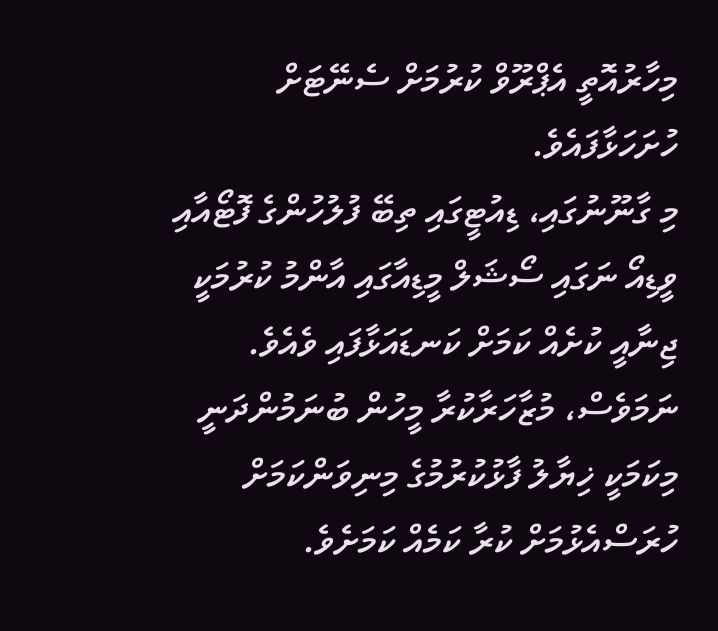މިހާރުއޮތީ އެޕްރޫވް ކުރުމަށް ސެނޭޓަށް ހުށަހަޅާފައެވެ.
މި ގާނޫނުގައި، ޑިއުޓީގައި ތިބޭ ފުލުހުންގެ ފޮޓޯއާއި ވީޑިއޯ ނަގައި ސޯޝަލް މީޑިއާގައި އާންމު ކުރުމަކީ ޖިނާއީ ކުށެއް ކަމަށް ކަނޑައަޅާފައި ވެއެވެ.
ނަމަވެސް، މުޒާހަރާކުރާ މީހުން ބުނަމުންދަނީ މިކަމަކީ ޚިޔާލު ފާޅުކުރުމުގެ މިނިވަންކަމަށް ހުރަސްއެޅުމަށް ކުރާ ކަމެއް ކަމަށެވެ.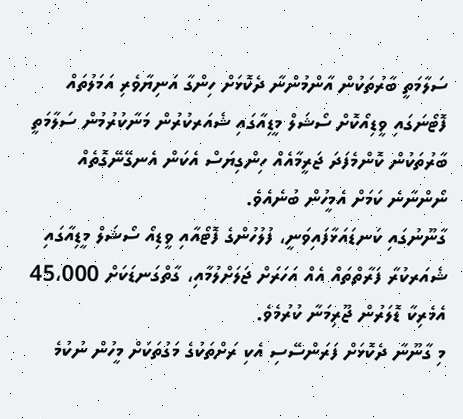ސަލާމަތީ ބާރުތަކުން އާންމުންނާ ދެކޮޅަށް ހިންގާ އަނިޔާވެރި އަމަލުތައް ފޮޓޯނަގައި ވީޑިއޯކޮށް ސޯޝަލް މީޑިއާގައި ޝެއަރކުރުން މަނާކުރުމުން ސަލާމަތީ ބާރުތަކުން ކޮންމެފަދަ ޖަރީމާއެއް ހިންގިޔަސް އެކަން އެނގޭނޭގޮތެއް ނޯންނާނެ ކަމަށް އެމީހުން ބުނެއެވެ.
ގާނޫނުގައި ކަނޑައަޅާފައިވަނީ، ފުލުހުންގެ ފޮޓޯއާއި ވީޑިއޯ ސޯޝަލް މީޑިއާގައި ޝެއަރކުރާ ފަރާތްތައް އެއް އަހަރަށް ޖަލަށްލުމާއި، ގާތްގަނޑަކަށް 45،000 އެމެރިކާ ޑޮލަރުން ޖޫރިމަނާ ކުރުމެވެ.
މި ގާނޫނާ ދެކޮޅަށް ފަރަންސޭސި އެކި ރަށްތަކުގެ މަގުތަކަށް މީހުން ނުކުމެ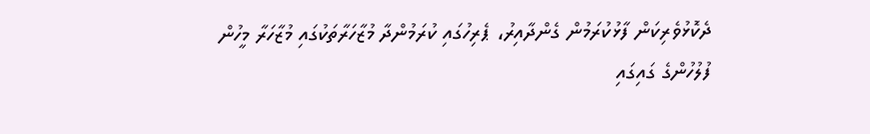ދެކޮޅުވެރިކަން ފާޅުކުރަމުން ގެންދާއިރު، ޕެރިހުގައި ކުރަމުންދާ މުޒާހަރާތަކުގައި މުޒާހަރާ މީހުން ފުލުހުންގެ ގައިގައި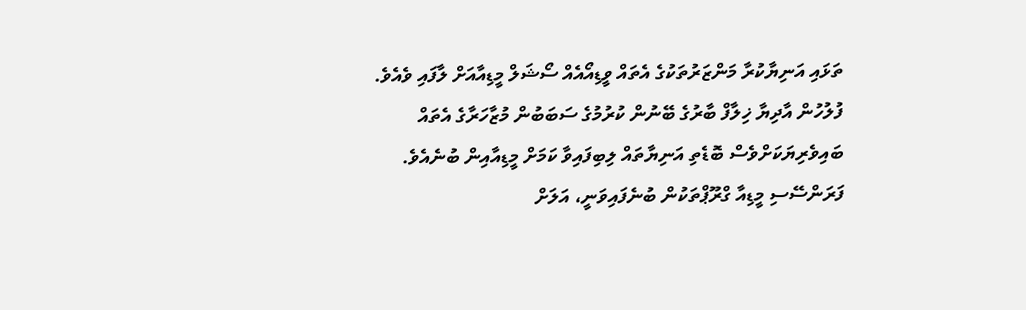ތަޅައި އަނިޔާކުރާ މަންޒަރުތަކުގެ އެތައް ވީޑިއޯއެއް ސޯޝަލް މީޑިއާއަށް ލާފައި ވެއެވެ.
ފުލުހުން އާދިޔާ ޚިލާފް ބާރުގެ ބޭނުން ކުރުމުގެ ސަބަބުން މުޒާހަރާގެ އެތައް ބައިވެރިޔަކަށްވެސް ބޮޑެތި އަނިޔާތައް ލިބިފައިވާ ކަމަށް މީޑިއާއިން ބުނެއެވެ.
ފަރަންސޭސި މީޑިއާ ގްރޫޕްތަކުން ބުނެފައިވަނީ، އަލަށް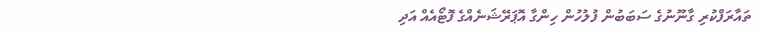ތައާރަފްކުރި ގާނޫނުގެ ސަބަބުން ފުލުހުން ހިންގާ އޮޕަރޭޝަނެއްގެ ފޮޓޯއެއް އަދި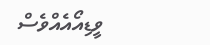ވީޑިއޯއެއްވެސް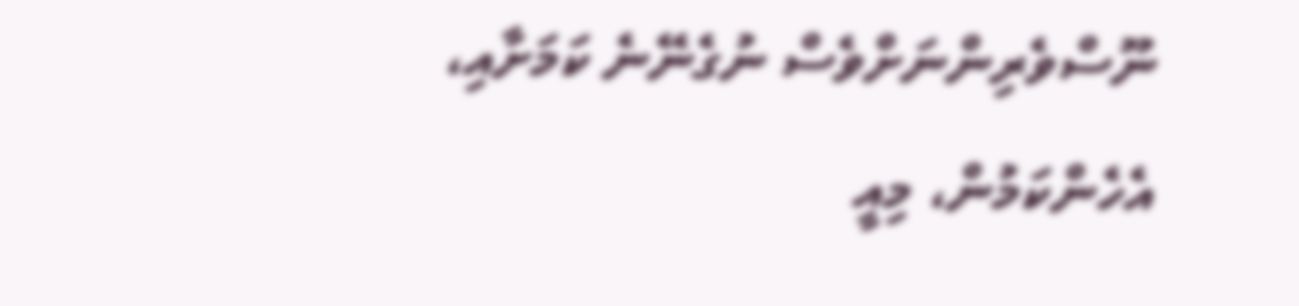ނޫސްވެރިންނަށްވެސް ނުގެނޭނެ ކަމަށާއި، އެހެންކަމުން، މިއީ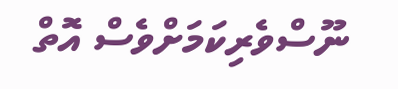ނޫސްވެރިކަމަށްވެސް އޮތް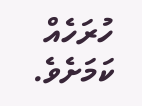ހުރަހެއް ކަމަށެވެ.